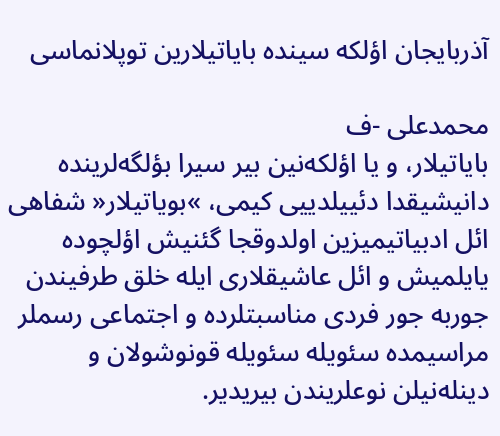آذربایجان اؤلکه سینده بایاتیلارین توپلانماسی

محمدعلی -ف
بایاتیلار، و یا اؤلکه‌نین بیر سیرا بؤلگه‌لرینده دانیشیقدا دئییلدییی کیمی، »بویاتیلار« شفاهی ائل ادبیاتیمیزین اولدوقجا گئنیش اؤلچوده یایلمیش و ائل عاشیقلاری ایله خلق طرفیندن جوربه جور فردی مناسبتلرده و اجتماعی رسملر مراسیمده سئویله سئویله قونوشولان و دینله‌نیلن نوعلریندن بیریدیر.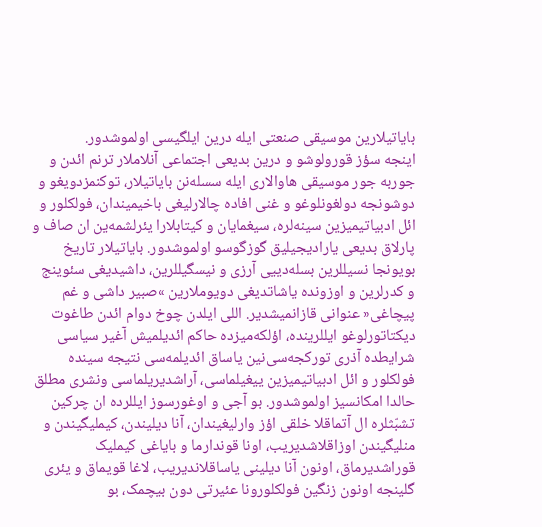بایاتیلارین موسیقی صنعتی ایله درین ایلگیسی اولموشدور.
اینجه سؤز قورولوشو و درین بدیعی اجتماعی آنلاملار ترنم ائدن و جوربه جور موسیقی هاوالاری ایله سسله‌نن بایاتیلار، ‌توکنمزدویغو و دوشونجه دولغونلوغو و غنی افاده چالارلیغی باخیمیندان، فولکلور و ائل ادبیاتیمیزین سینه‌لره، سیغمایان و کیتابلارا یئرلشمه‌ین ان صاف و پارلاق بدیعی یارادیجیلیق گوزگوسو اولموشدور. بایاتیلار تاریخ بویونجا نسیللرین بسله‌دییی آرزی و نیسگیللرین، داشیدیغی سئوینج و کدرلرین و اوزونده یاشاتدیغی دویوملارین »صبیر داشی و غم پیچاغی« عنوانی قازانمیشدیر. اللی ایلدن چوخ دوام ائدن طاغوت دیکتاتورلوغو ایللرینده، اؤلکه‌میزده حاکم ائدیلمیش آغیر سیاسی شرایطده آذری تورکجه‌سی‌نین یاساق ائدیلمه‌سی نتیجه سینده فولکلور و ائل ادبیاتیمیزین ییغیلماسی، آراشدیریلماسی ونشری مطلق حالدا امکانسیز اولموشدور. بو آجی و اوغورسوز ایللرده ان چرکین تشبّثلره ال آتماقلا خلقی اؤز وارلیغیندان، آنا دیلیندن، کیملیگیندن و منلیگیندن اوزاقلاشدیریب، اونا قوندارما و بایاغی کیملیک قوراشدیرماق، اونون آنا دیلینی یاساقلاندیریب، لاغا قویماق و یئری گلینجه اونون زنگین فولکلورونا عئیرتی دون بیچمک، بو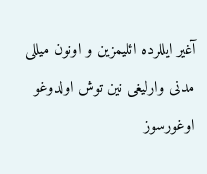آغیر ایللرده ائلیمزین و اونون میللی مدنی وارلیغی نین توش اولدوغو اوغورسوز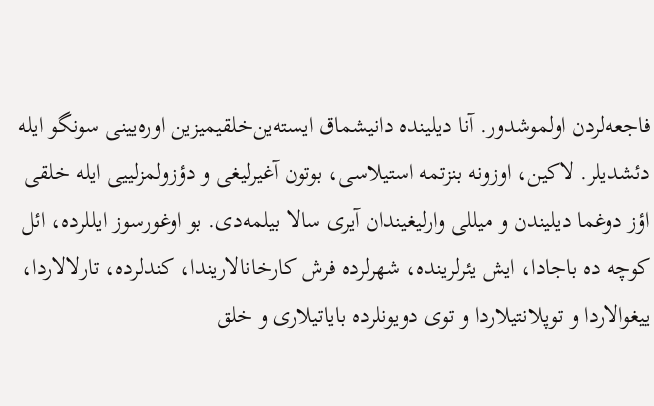فاجعه‌لردن اولموشدور. آنا دیلینده دانیشماق ایسته‌ین‌خلقیمیزین اوره‌یینی سونگو ایله دئشدیلر. لاکین، اوزونه بنزتمه استیلاسی، بوتون آغیرلیغی و دؤزولمزلییی ایله خلقی اؤز دوغما دیلیندن و میللی وارلیغیندان آیری سالا بیلمه‌دی. بو اوغورسوز ایللرده، ائل کوچه ده باجادا، ایش یئرلرینده، شهرلرده فرش کارخانالاریندا، کندلرده، تارلالاردا، ییغوالاردا و توپلانتیلاردا و توی دویونلرده بایاتیلاری و خلق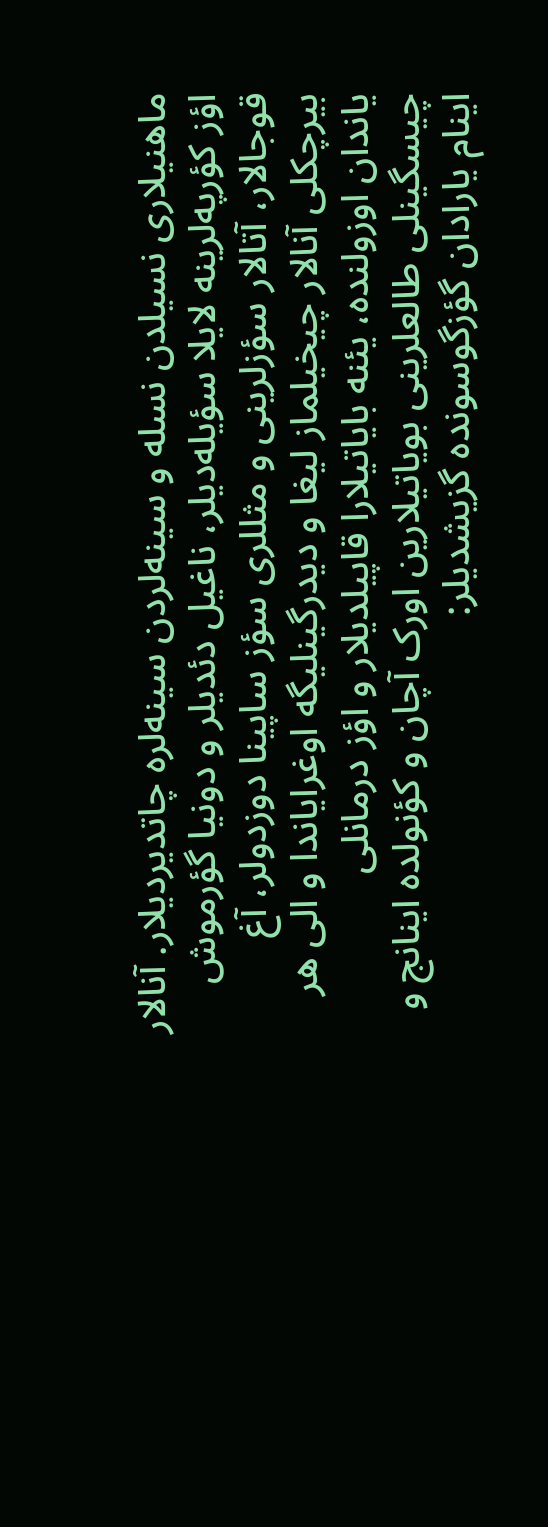ماهنیلاری نسیلدن نسله و سینه‌لردن سینه‌لره چاتدیردیلار. آنالار اؤز کؤرپه‌لرینه لایلا سؤیله‌دیلر، ناغیل دئدیلر و دونیا گؤرموش قوجالار، آتالار سؤزلرینی و مثللری سؤز ساپینا دوزدولر، آغ بیرچکلی آنالار چیخیلماز لیغا و دیدرگینلیگه اوغرایاندا و الی هر یاندان اوزولنده، یئنه بایاتیلارا قاپیلدیلار و اؤز درمانلی چیسگینلی طالعلرینی بویاتیلارین اورک آچان و کؤنولده اینانج و اینام یارادان گؤزگوسونده گزیشدیلر: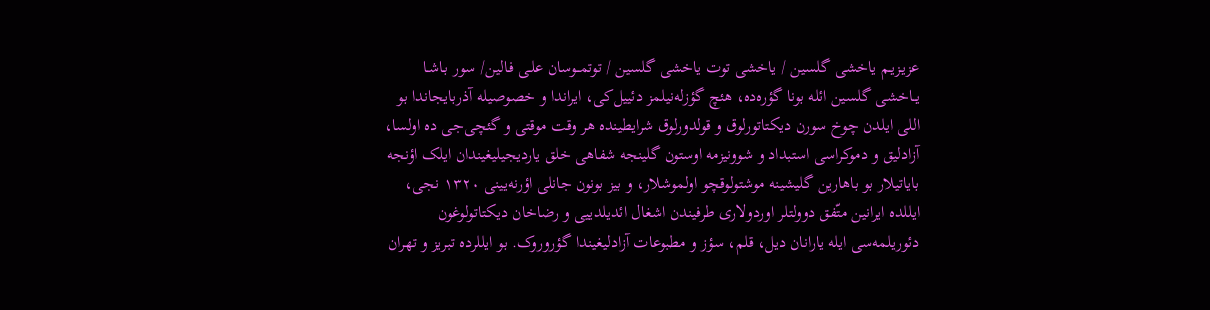عزیـزیـم یاخشی گلسین / یاخشی توت یاخشی گلسین / توتمــوسان علـی فـالین/ سور بـاشـا یــاخشی گلسین ائله بونا گؤره‌ده، هئچ گؤزله‌نیلمز دئییل‌کی، ایراندا و خصوصیله آذربایجاندا بو اللی ایلدن چوخ سورن دیکتاتورلوق و قولدورلوق شرایطینده هر وقت موقتی و گئچی‌جی ده اولسا، آزادلیق و دموکراسی استبداد و شوونیزمه اوستون گلینجه شفاهی خلق یاردیجیلیغیندان ایلک اؤنجه بایاتیلار بو باهارین گلیشینه موشتولوقچو اولموشلار، و بیز بونون جانلی اؤرنه‌یینی ۱۳۲۰ نجی، ایللده ایرانین متّفق دوولتلر اوردولاری طرفیندن اشغال ائدیلدییی و رضاخان دیکتاتولوغون دئوریلمه‌سی ایله یارانان دیل، قلم، سؤز و مطبوعات آزادلیغیندا گؤروروک. بو ایللرده تبریز و تهران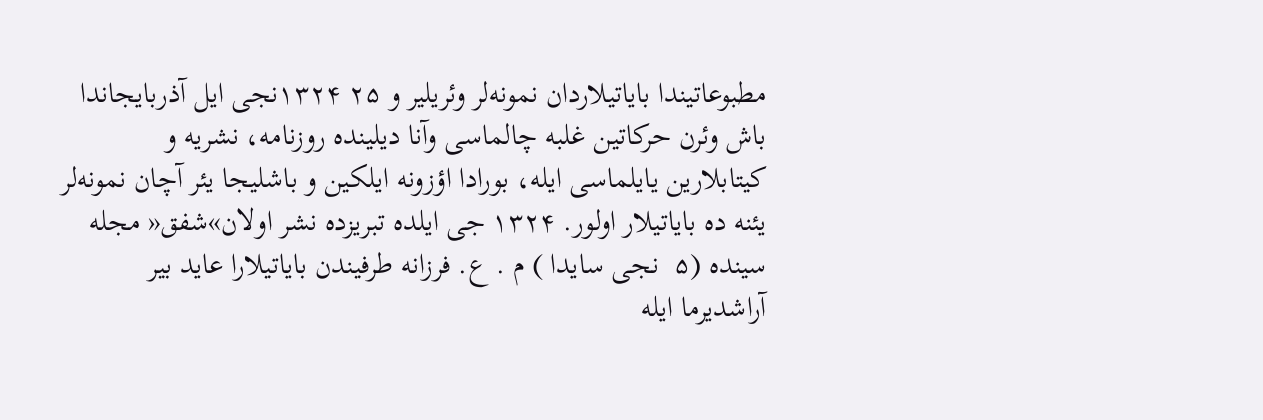مطبوعاتیندا بایاتیلاردان نمونه‌لر وئریلیر و ۲۵ ۱۳۲۴نجی ایل آذربایجاندا باش وئرن حرکاتین غلبه چالماسی وآنا دیلینده روزنامه، نشریه و کیتابلارین یایلماسی ایله، ‌بورادا اؤزونه ایلکین و باشلیجا یئر آچان نمونه‌لر یئنه ده بایاتیلار اولور. ۱۳۲۴ جی ایلده تبریزده نشر اولان»شفق« مجله سینده (۵  نجی سایدا ) م . ع. فرزانه طرفیندن بایاتیلارا عاید بیر آراشدیرما ایله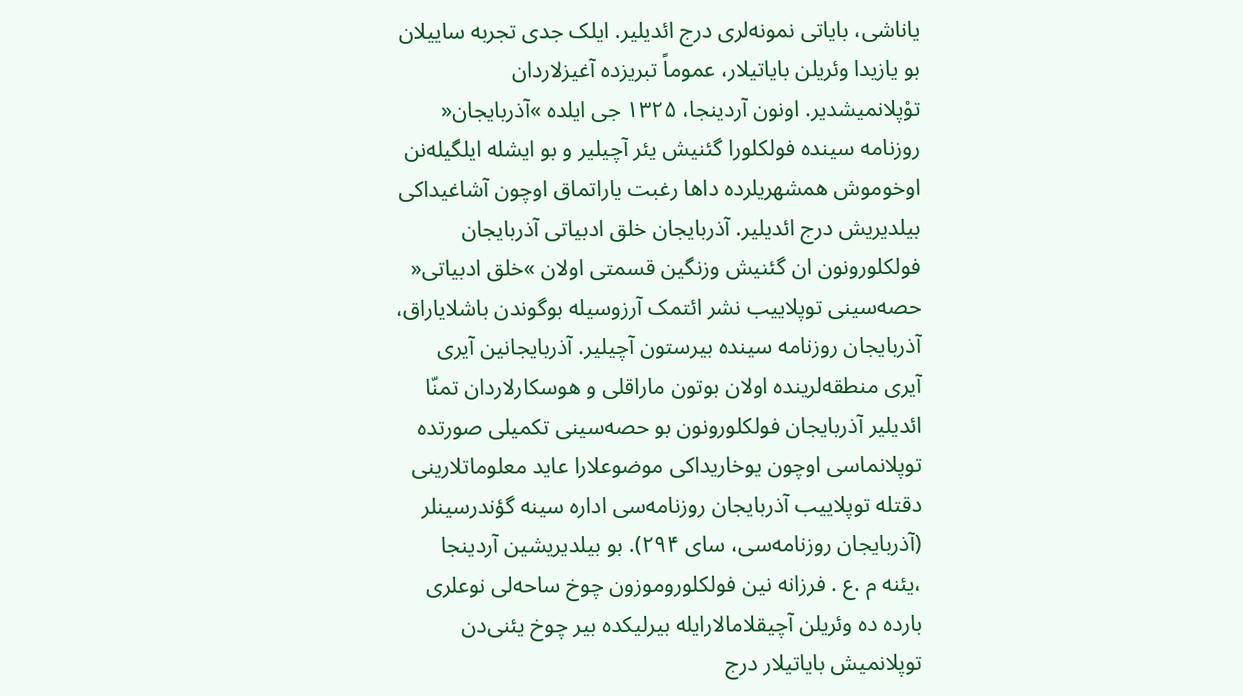یاناشی، بایاتی نمونه‌لری درج ائدیلیر. ایلک جدی تجربه ساییلان بو یازیدا وئریلن بایاتیلار، ‌عموماً تبریزده آغیزلاردان توْپلانمیشدیر. اونون آردینجا، ۱۳۲۵ جی ایلده »آذربایجان« روزنامه سینده فولکلورا گئنیش یئر آچیلیر و بو ایشله ایلگیله‌نن اوخوموش همشهریلرده داها رغبت یاراتماق اوچون آشاغیداکی بیلدیریش درج ائدیلیر. آذربایجان خلق ادبیاتی آذربایجان فولکلورونون ان گئنیش وزنگین قسمتی اولان »خلق ادبیاتی« حصه‌سینی توپلاییب نشر ائتمک آرزوسیله بوگوندن باشلایاراق، آذربایجان روزنامه سینده بیرستون آچیلیر. آذربایجانین آیری آیری منطقه‌لرینده اولان بوتون ماراقلی و هوسکارلاردان تمنّا ائدیلیر آذربایجان فولکلورونون بو حصه‌سینی تکمیلی صورتده توپلانماسی اوچون یوخاریداکی موضوعلارا عاید معلوماتلارینی دقتله توپلاییب آذربایجان روزنامه‌سی اداره سینه گؤندرسینلر (آذربایجان روزنامه‌سی، سای ۲۹۴). بو بیلدیریشین آردینجا ،‌یئنه م .ع . فرزانه نین فولکلوروموزون چوخ ساحه‌لی نوعلری بارده ده وئریلن آچیقلامالارایله بیرلیکده بیر چوخ یئنی‌دن توپلانمیش بایاتیلار درج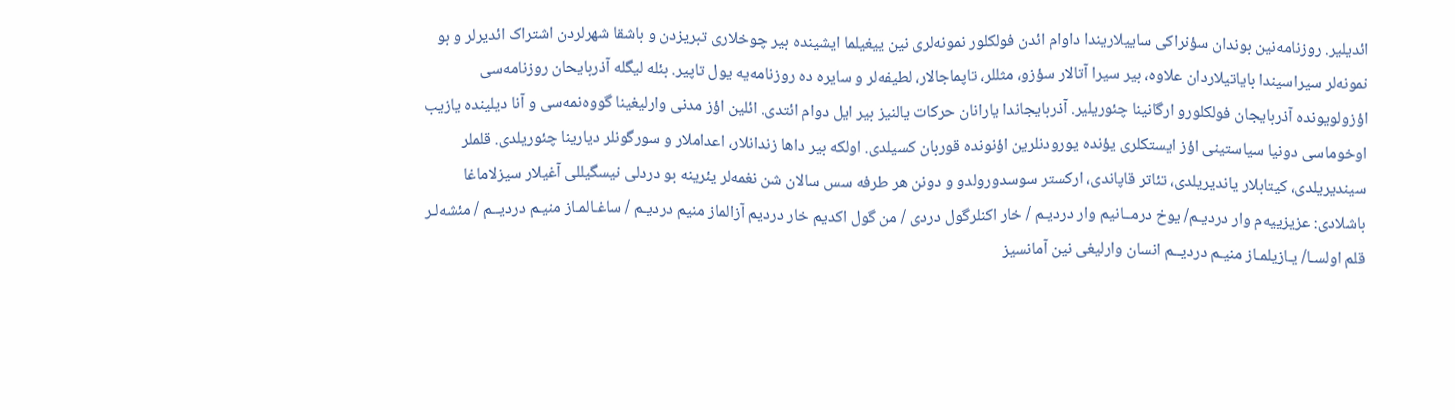ائدیلیر. روزنامه‌نین بوندان سؤنراکی ساییلاریندا داوام ائدن فولکلور نمونه‌لری نین ییغیلما ایشینده بیر چوخلاری تبریزدن و باشقا شهرلردن اشتراک ائدیرلر و بو نمونه‌لر سیراسیندا بایاتیلاردان علاوه، بیر سیرا آتالار سؤزو، مثللر، تاپماجالار، لطیفه‌لر و سایره ده روزنامه‌یه یول تاپیر. بئله لیگله آذربایحان روزنامه‌سی اؤزولویونده آذربایجان فولکلورو ارگانینا چئوریلیر. آذربایجاندا یارانان حرکات یالنیز بیر ایل دوام ائتدی. ائلین اؤز مدنی وارلیغینا گووه‌نمه‌سی و آنا دیلینده یازیب اوخوماسی دونیا سیاستینی اؤز ایستکلری یؤنده یورودنلرین اؤنونده قوربان کسیلدی. اولکه بیر داها زندانلار، اعداملار و سورگونلر دیارینا چئوریلدی. قلملر سیندیریلدی، کیتابلار یاندیریلدی، تئاتر قاپاندی، ‌ارکستر سوسدورولدو و دونن هر طرفه سس سالان شن نغمه‌لر یئرینه بو دردلی نیسگیللی آغیلار سیزلاماغا باشلادی: عزیزییه‌م وار دردیـم/ یوخ درمــانیم وار دردیـم / خار اکنلرگول دردی / من گول اکدیم خار دردیم آزالماز منیم دردیـم / ساغـالمـاز منیـم دردیــم / مئشه‌لـر قلم اولسـا/ یـازیلمـاز منیـم دردیــم انسان وارلیغی نین آمانسیز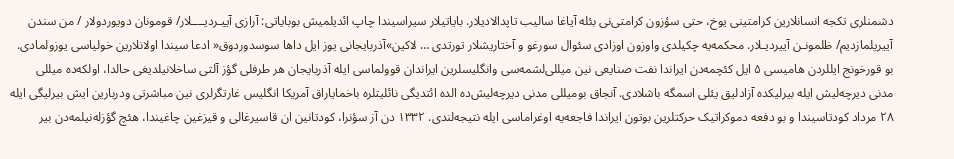دشمنلری تکجه انسانلارین کرامتینی یوخ، حتی سؤزون کرامتی‌نی بئله آیاغا سالیب تاپدالادیلار. بایاتیلار سیراسیندا چاپ ائدیلمیش بوبایاتی: آرازی آییـردیــــلار/ قومونان دویوردولار / من سندن آییریلمازدیم/ ظلمونـن آییردیـلار. محکمه‌یه چکیلدی واوزون اوزادی سئوال سورغو و آختاریشلار تورتدی … لاکین»آذربایجانی یوز ایل داها سوسدوردوق« ادعا سیندا اولانلارین خولیاسی یوزولمادی. بو قورخونج ایللردن هامیسی ۵ ایل کئچمه‌دن ایراندا نفت صنایعی نین میللی‌لشمه‌سی وانگلیسلرین ایراندان قوولماسی ایله آذربایجان هر طرفلی گؤز آلتی ساخلانیلدیغی حالدا، اولکه‌ده میللی مدنی دیرچه‌لیش ایله بیرلیکده آزادلیق یئلی اسمگه باشلادی. آنجاق بومیللی مدنی دیرچه‌لیش‌ده الده ائتدیگی نائلیتلره باخمایاراق آمریکا انگلیس غارتگرلری نین مباشرتی ودربارین ایش بیرلیگی ایله ۲۸ مرداد کودتاسیندا و بو دفعه دموکراتیک حرکتلرین بوتون ایراندا فاجعه‌یه اوغراماسی ایله نتیجه‌لندی. ۱۳۳۲ دن آز سؤنرا، کودتانین ان قاسیرغالی و قیزغین چاغیندا، هئچ گؤزله‌نیلمه‌‌دن بیر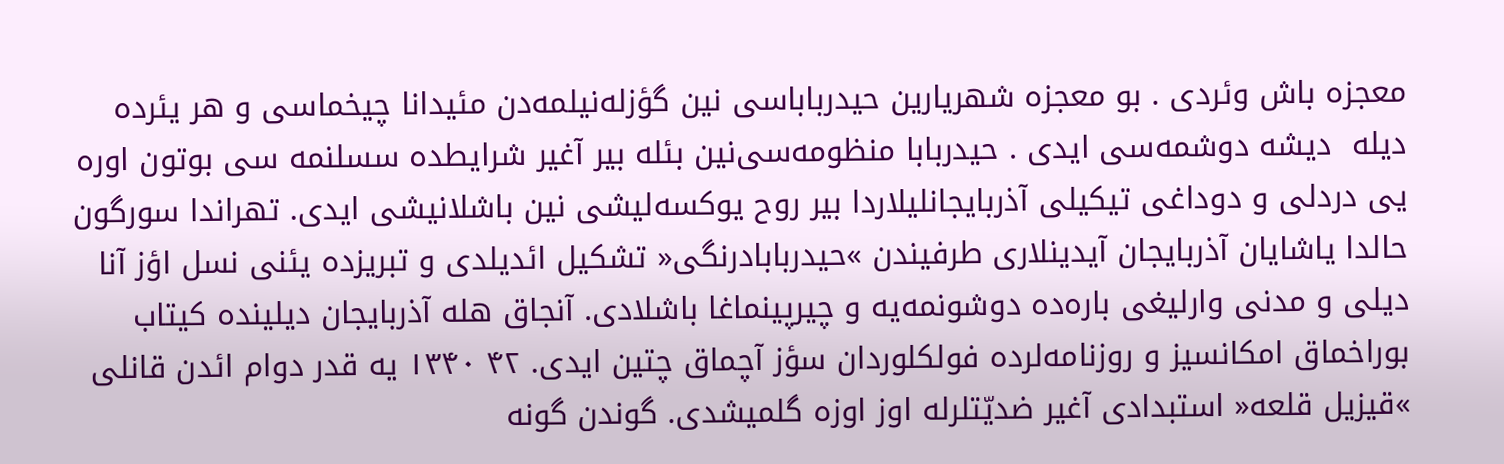معجزه باش وئردی . بو معجزه شهریارین حیدرباباسی نین گؤزله‌نیلمه‌دن مئیدانا چیخماسی و هر یئرده دیله  دیشه دوشمه‌سی ایدی . حیدربابا منظومه‌سی‌نین بئله بیر آغیر شرایطده سسلنمه سی بوتون اوره یی دردلی و دوداغی تیکیلی آذربایجانلیلاردا بیر روح یوکسه‌لیشی نین باشلانیشی ایدی. تهراندا سورگون حالدا یاشایان آذربایجان آیدینلاری طرفیندن »حیدربابادرنگی« تشکیل ائدیلدی و تبریزده یئنی نسل اؤز آنا دیلی و مدنی وارلیغی باره‌ده دوشونمه‌یه و چیرپینماغا باشلادی. آنجاق هله آذربایجان دیلینده کیتاب بوراخماق امکانسیز و روزنامه‌لرده فولکلوردان سؤز آچماق چتین ایدی. ۴۲ ۱۳۴۰ یه قدر دوام ائدن قانلی »قیزیل قلعه« استبدادی آغیر ضدیّتلرله اوز اوزه گلمیشدی. گوندن گونه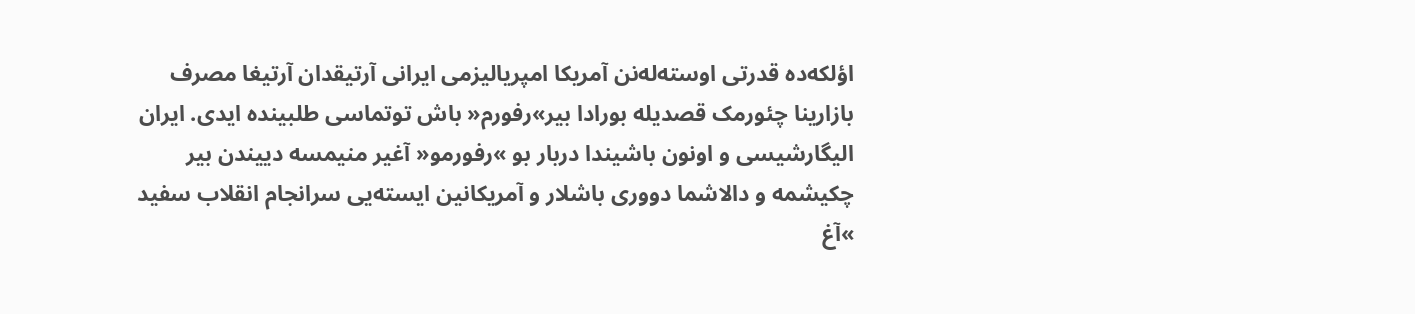اؤلکه‌ده قدرتی اوسته‌له‌نن آمریکا امپریالیزمی ایرانی آرتیقدان آرتیغا مصرف بازارینا چئورمک قصدیله بورادا بیر»رفورم« باش توتماسی طلبینده ایدی. ایران الیگارشیسی و اونون باشیندا دربار بو »رفورمو« آغیر منیمسه دییندن بیر چکیشمه و دالاشما دووری باشلار و آمریکانین ایسته‌یی سرانجام انقلاب سفید »آغ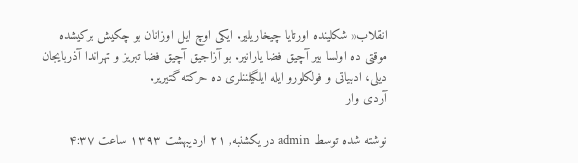انقلاب« شکلینده اورتایا چیخاریلیر. ایکی اوچ ایل اوزانان بو چکیش برکیشده موقتی ده اولسا بیر آچیق فضا یارانیر. بو آزاجیق آچیق فضا تبریز و تهراندا آذربایجان دیلی، ادبیاتی و فولکلورو ایله ایلگیلننلری ده حرکته گتیریر.
آردی وار

نوشته شده توسط admin در یکشنبه, ۲۱ اردیبهشت ۱۳۹۳ ساعت ۴:۳۷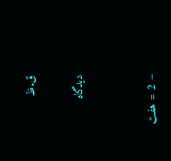ق.ظ

دیدگاه


− 2 = هفت